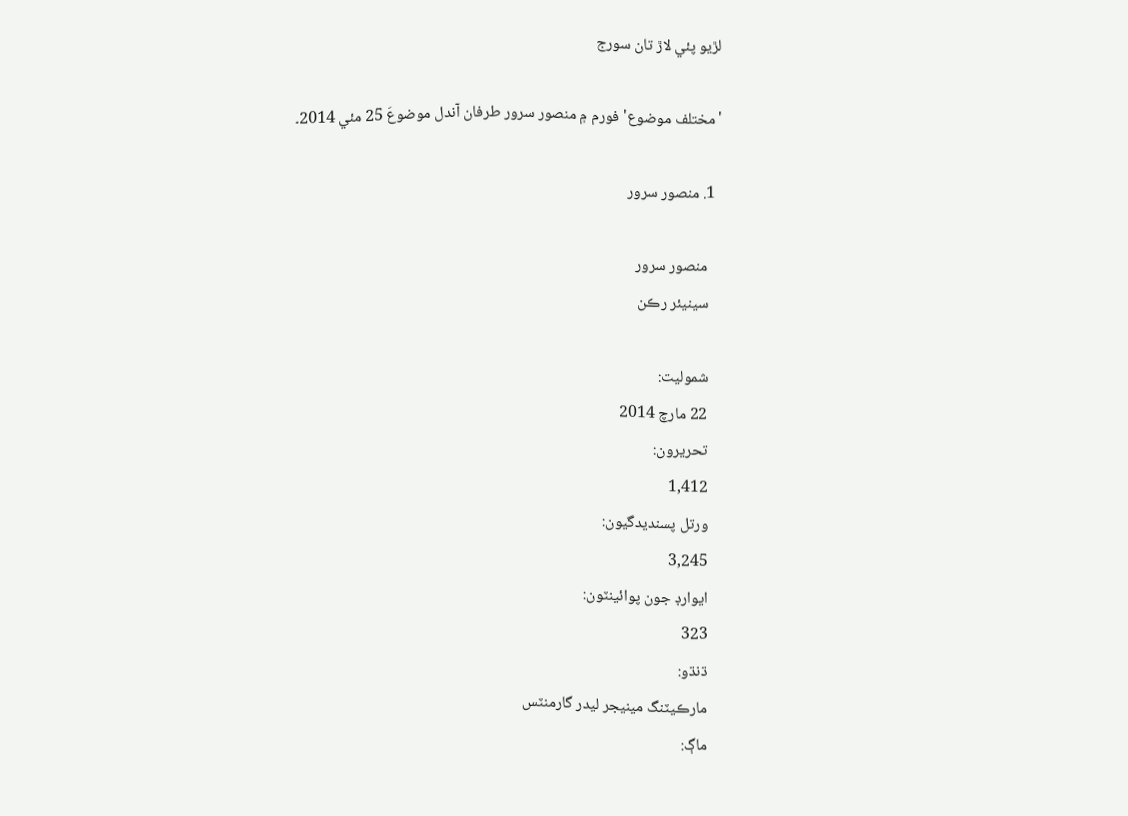لڙيو پئي لاڙ تان سورج

'مختلف موضوع' فورم ۾ منصور سرور طرفان آندل موضوعَ 25 مئي 2014۔

  1. منصور سرور

    منصور سرور
    سينيئر رڪن

    شموليت:
    22 مارچ 2014
    تحريرون:
    1,412
    ورتل پسنديدگيون:
    3,245
    ايوارڊ جون پوائينٽون:
    323
    ڌنڌو:
    مارڪيٽنگ مينيجر ليدر گارمنٽس
    ماڳ: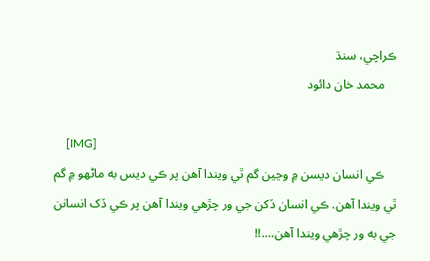ڪراچي، سنڌ
    محمد خان دائود

    [IMG]
    ڪي انسان ديسن ۾ وڃين گم ٿي ويندا آهن پر ڪي ديس به ماڻهو ۾ گم ٿي ويندا آهن. ڪي انسان ڏکن جي ور چڙهي ويندا آهن پر ڪي ڏک انسانن جي به ور چڙهي ويندا آهن….!!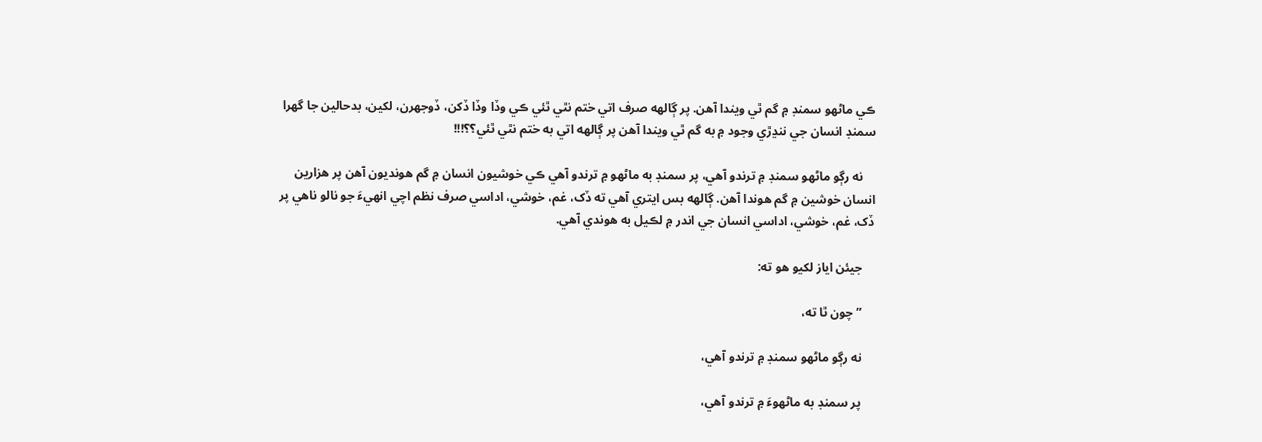ڪي ماڻهو سمنڊ ۾ گم ٿي ويندا آهن. پر ڳالهه صرف اتي ختم نٿي ٿئي ڪي وڏا وڏا ڏکن، ڏوجهرن، لکين، بدحالين جا گهرا سمنڊ انسان جي ننڍڙي وجود ۾ به گم ٿي ويندا آهن پر ڳالهه اتي به ختم نٿي ٿئي؟؟!!!

    نه رڳو ماڻهو سمنڊ ۾ ترندو آهي، پر سمنڊ به ماڻهو ۾ ترندو آهي ڪي خوشيون انسان ۾ گم هونديون آهن پر هزارين انسان خوشين ۾ گم هوندا آهن. ڳالهه بس ايتري آهي ته ڏک، غم، خوشي، اداسي صرف نظم اچي انهيءَ جو نالو ناهي پر ڏک، غم، خوشي، اداسي انسان جي اندر ۾ لڪيل به هوندي آهي.

    جيئن اياز لکيو هو ته:

    ” چون ٿا ته،

    نه رڳو ماڻهو سمنڊ ۾ ترندو آهي،

    پر سمنڊ به ماڻهوءَ ۾ ترندو آهي،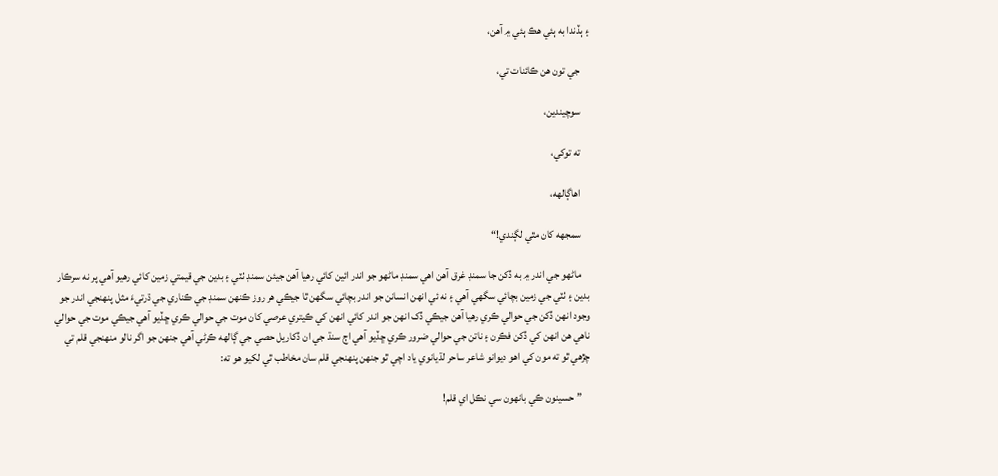۽ ٻڏندا به ٻئي هڪ ٻئي ۾ آهن،

    جي تون هن ڪائنات تي،

    سوچيندين،

    ته توکي،

    اهاڳالهه،

    سمجهه کان مٿي لڳندي!“

    ماڻهو جي اندر ۾ به ڏکن جا سمنڊ غرق آهن اهي سمنڊ ماڻهو جو اندر ائين کائي رهيا آهن جيئن سمنڊ ٺٽي ۽ بدين جي قيمتي زمين کائي رهيو آهي پر نه سرڪار بدين ۽ ٺٽي جي زمين بچائي سگهي آهي ۽ نه ئي انهن انسانن جو اندر بچائي سگهن ٿا جيڪي هر روز ڪنهن سمنڊ جي ڪناري جي ڌرتيءَ مثل پنهنجي اندر جو وجود انهن ڏکن جي حوالي ڪري رهيا آهن جيڪي ڏک انهن جو اندر کائي انهن کي ڪيتري عرصي کان موت جي حوالي ڪري ڇڏيو آهي جيڪي موت جي حوالي ناهي هن انهن کي ڏکن فڪرن ۽ ناتن جي حوالي ضرور ڪري ڇڏيو آهي اڄ سنڌ جي ان ڏکاريل حصي جي ڳالهه ڪرڻي آهي جنهن جو اگر نالو منهنجي قلم تي چڙهي ٿو ته مون کي اهو ديوانو شاعر ساحر لڌيانوي ياد اچي ٿو جنهن پنهنجي قلم سان مخاطب ٿي لکيو هو ته:

    ” حسينون ڪي بانهون سي نڪل اي قلم!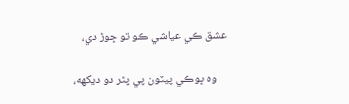عشق ڪي عياشي ڪو تو ڇوڙ دي،

    وه ڀوڪي پيٽون پي پٿر دو ديکهه،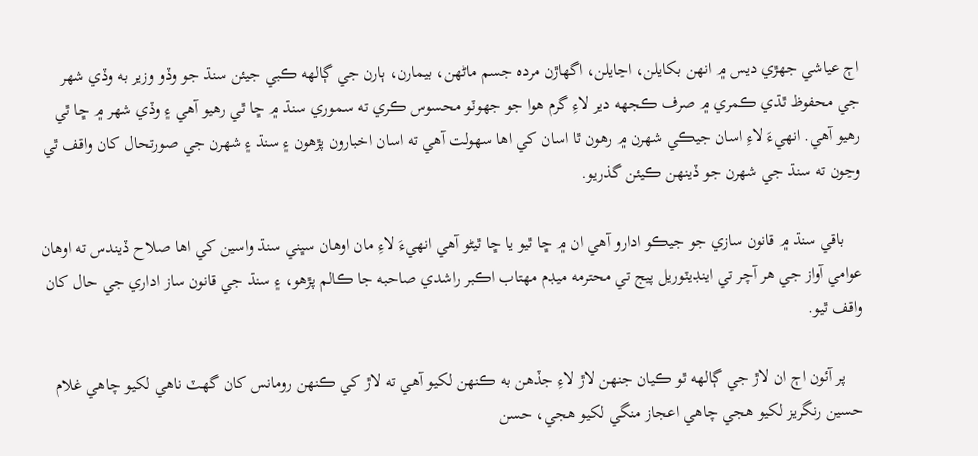اڄ عياشي جهڙي ديس ۾ انهن بکايلن، اڃايلن، اگهاڙن مرده جسم ماڻهن، بيمارن، ٻارن جي ڳالهه ڪبي جيئن سنڌ جو وڏو وزير به وڏي شهر جي محفوظ ٿڌي ڪمري ۾ صرف ڪجهه دير لاءِ گرم هوا جو جهوٽو محسوس ڪري ته سموري سنڌ ۾ ڇا ٿي رهيو آهي ۽ وڏي شهر ۾ ڇا ٿي رهيو آهي. انهيءَ لاءِ اسان جيڪي شهرن ۾ رهون ٿا اسان کي اها سهولت آهي ته اسان اخبارون پڙهون ۽ سنڌ ۽ شهرن جي صورتحال کان واقف ٿي وڃون ته سنڌ جي شهرن جو ڏينهن ڪيئن گذريو.

    باقي سنڌ ۾ قانون سازي جو جيڪو ادارو آهي ان ۾ ڇا ٿيو يا ڇا ٿيڻو آهي انهيءَ لاءِ مان اوهان سڀني سنڌ واسين کي اها صلاح ڏيندس ته اوهان عوامي آواز جي هر آچر تي اينڊيٽوريل پيج تي محترمه ميڊم مهتاب اڪبر راشدي صاحبه جا ڪالم پڙهو، ۽ سنڌ جي قانون ساز اداري جي حال کان واقف ٿيو.

    پر آئون اڄ ان لاڙ جي ڳالهه ٿو ڪيان جنهن لاڙ لاءِ جڏهن به ڪنهن لکيو آهي ته لاڙ کي ڪنهن رومانس کان گهٽ ناهي لکيو چاهي غلام حسين رنگريز لکيو هجي چاهي اعجاز منگي لکيو هجي، حسن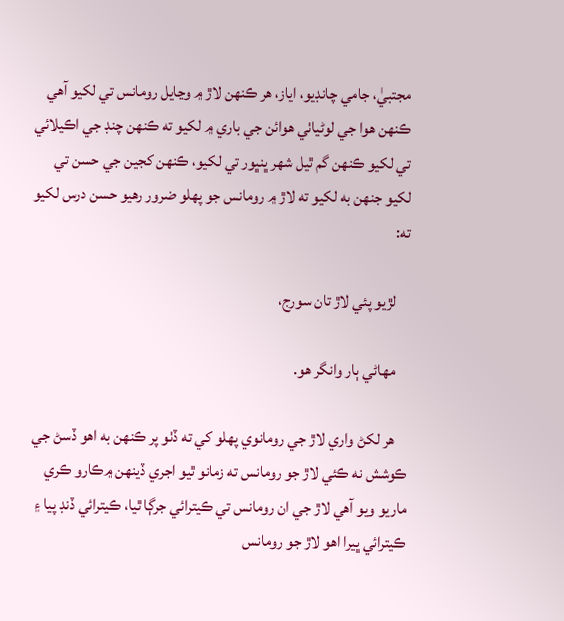مجتبيٰ، جامي چانڊيو، اياز، هر ڪنهن لاڙ ۾ وڃايل رومانس تي لکيو آهي ڪنهن هوا جي لوڻياٺي هوائن جي باري ۾ لکيو ته ڪنهن چنڊ جي اڪيلائي تي لکيو ڪنهن گم ٿيل شهر ڀنڀور تي لکيو، ڪنهن کجين جي حسن تي لکيو جنهن به لکيو ته لاڙ ۾ رومانس جو پهلو ضرور رهيو حسن درس لکيو ته:

    لڙيو پئي لاڙ تان سورج،

    مهاڻي ٻار وانگر هو.

    هر لکڻ واري لاڙ جي رومانوي پهلو کي ته ڏٺو پر ڪنهن به اهو ڏسڻ جي ڪوشش نه ڪئي لاڙ جو رومانس ته زمانو ٿيو اجري ڏينهن ۾ڪارو ڪري ماريو ويو آهي لاڙ جي ان رومانس تي ڪيترائي جرڳا ٿيا، ڪيترائي ڏنڊ پيا ۽ ڪيترائي ڀيرا اهو لاڙ جو رومانس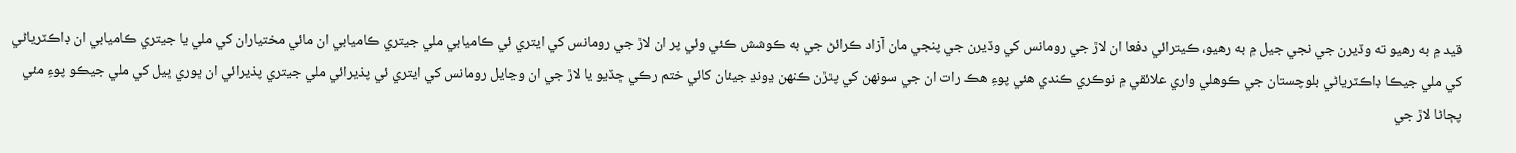قيد ۾ به رهيو ته وڏيرن جي نجي جيل ۾ به رهيو، ڪيترائي دفعا ان لاڙ جي رومانس کي وڏيرن جي پنجي مان آزاد ڪرائڻ جي به ڪوشش ڪئي وئي پر ان لاڙ جي رومانس کي ايتري ئي ڪاميابي ملي جيتري ڪاميابي ان مائي مختياران کي ملي يا جيتري ڪاميابي ان ڊاڪٽرياڻي کي ملي جيڪا ڊاڪٽرياڻي بلوچستان جي ڪوهلي واري علائقي ۾ نوڪري ڪندي هئي پوءِ هڪ رات ان جي سونهن کي پٿڙن ڪنهن ڍونڍ جيئان کائي ختم رڪي ڇڏيو يا لاڙ جي ان وڃايل رومانس کي ايتري ئي پذيرائي ملي جيتري پذيرائي ان ڀوري ڀيل کي ملي جيڪو پوءِ مئي پڄاڻا لاڙ جي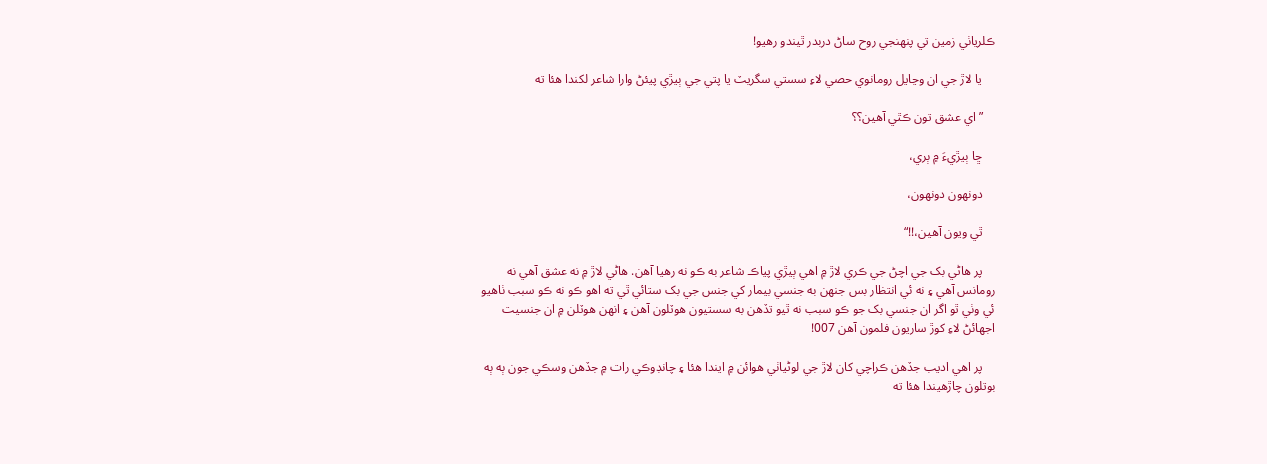ڪلرياٺي زمين تي پنهنجي روح ساڻ دربدر ٿيندو رهيو!

    يا لاڙ جي ان وڃايل رومانوي حصي لاءِ سستي سگريٽ يا پتي جي ٻيڙي پيئڻ وارا شاعر لکندا هئا ته

    ” اي عشق تون ڪٿي آهين؟؟

    ڇا ٻيڙيءَ ۾ ٻري،

    دونهون دونهون،

    ٿي ويون آهين،!!“

    پر هاڻي بک جي اچڻ جي ڪري لاڙ ۾ اهي ٻيڙي پياڪ شاعر به ڪو نه رهيا آهن. هاڻي لاڙ ۾ نه عشق آهي نه رومانس آهي ۽ نه ئي انتظار بس جنهن به جنسي بيمار کي جنس جي بک ستائي ٿي ته اهو ڪو نه ڪو سبب ٺاهيو ئي وٺي ٿو اگر ان جنسي بک جو ڪو سبب نه ٿيو تڏهن به سستيون هوٽلون آهن ۽ انهن هوٽلن ۾ ان جنسيت اجهائڻ لاءِ کوڙ ساريون فلمون آهن 007!

    پر اهي اديب جڏهن ڪراچي کان لاڙ جي لوڻياٺي هوائن ۾ ايندا هئا ۽ چانڊوڪي رات ۾ جڏهن وسڪي جون ٻه ٻه بوتلون چاڙهيندا هئا ته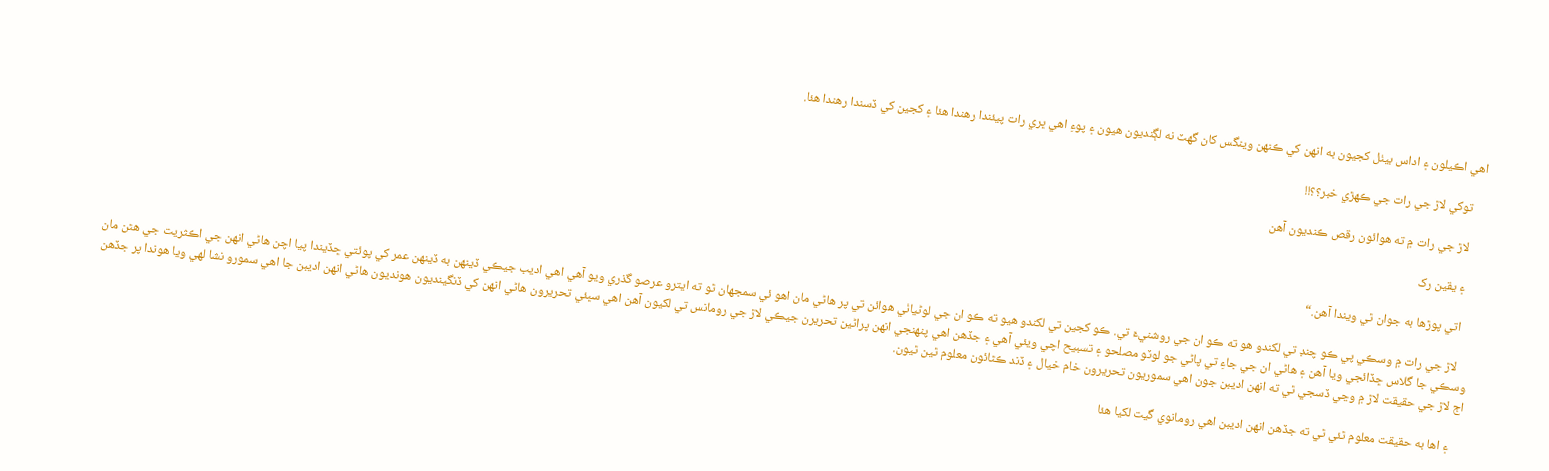اهي اڪيلون ۽ اداس بيٺل کجيون به انهن کي ڪنهن وينگس کان گهٽ نه لڳنديون هيون ۽ پوءِ اهي ڀري رات پيئندا رهندا هئا ۽ کجين کي ڏسندا رهندا هئا.

    توکي لاڙ جي رات جي ڪهڙي خبر؟؟!!

    لاڙ جي رات ۾ ته هوائون رقص ڪنديون آهن

    ۽ يقين رک

    اتي پوڙها به جوان ٿي ويندا آهن.“

    لاڙ جي رات ۾ وسڪي پي ڪو چنڊ تي لکندو هو ته ڪو ان جي روشنيءَ تي. ڪو کجين تي لکندو هيو ته ڪو ان جي لوڻياٺي هوائن تي پر هاڻي مان اهو ئي سمجهان ٿو ته ايترو عرصو گذري ويو آهي اهي اديب جيڪي ڏينهن به ڏينهن عمر کي پوئتي ڇڏيندا پيا اچن هاڻي انهن جي اڪثريت جي هٿن مان وسڪي جا گلاس ڇڏائجي ويا آهن ۽ هاڻي ان جي جاءِ تي پاڻي جو لوٽو مصلحو ۽ تسبيح اچي ويئي آهي ۽ جڏهن اهي پنهنجي انهن پراڻين تحريرن جيڪي لاڙ جي رومانس تي لکيون آهن اهي سڀئي تحريرون هاڻي انهن کي ڏنگينديون هونديون هاڻي انهن اديبن جا اهي سمورو نشا لهي ويا هوندا پر جڏهن اڄ لاڙ جي حقيقت لاڙ ۾ وڃي ڏسجي ٿي ته انهن اديبن جون اهي سموريون تحريرون خام خيال ۽ ڏند ڪٿائون معلوم ٿين ٿيون.

    ۽ اها به حقيقت معلوم ٿئي ٿي ته جڏهن انهن اديبن اهي رومانوي گيت لکيا هئا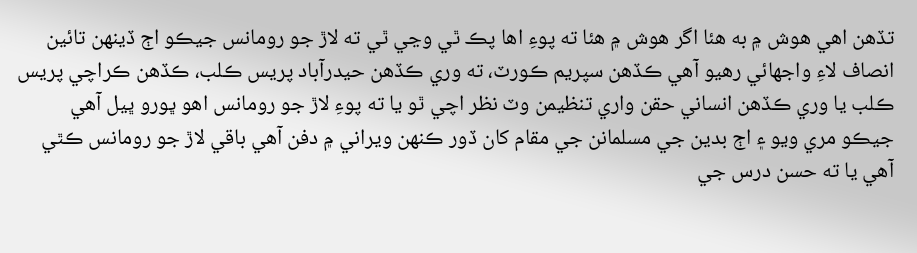تڏهن اهي هوش ۾ به هئا اگر هوش ۾ هئا ته پوءِ اها پڪ ٿي وڃي ٿي ته لاڙ جو رومانس جيڪو اڄ ڏينهن تائين انصاف لاءِ واجهائي رهيو آهي ڪڏهن سپريم ڪورٽ، ته وري ڪڏهن حيدرآباد پريس ڪلب، ڪڏهن ڪراچي پريس ڪلب يا وري ڪڏهن انساني حقن واري تنظيمن وٽ نظر اچي ٿو يا ته پوءِ لاڙ جو رومانس اهو ڀورو ڀيل آهي جيڪو مري ويو ۽ اڄ بدين جي مسلمانن جي مقام کان ڏور ڪنهن ويراني ۾ دفن آهي باقي لاڙ جو رومانس ڪٿي آهي يا ته حسن درس جي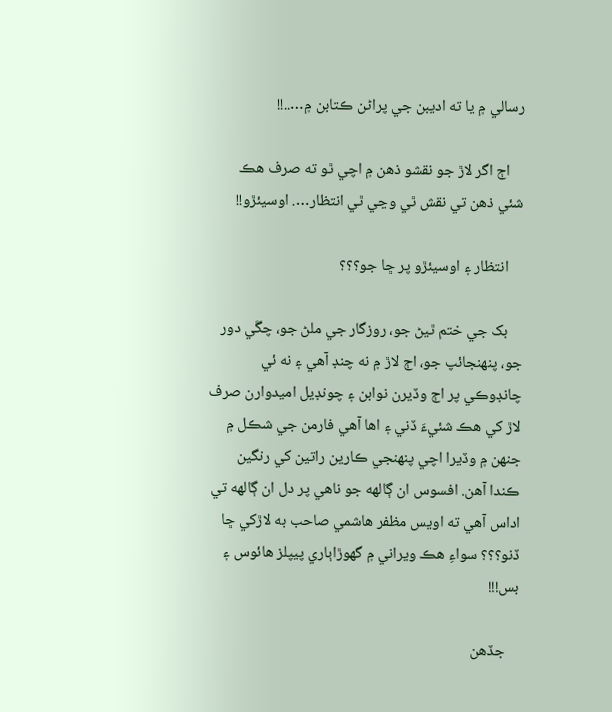رسالي ۾ يا ته اديبن جي پراڻن ڪتابن ۾…..!!

    اڄ اگر لاڙ جو نقشو ذهن ۾ اچي ٿو ته صرف هڪ شئي ذهن تي نقش ٿي وڃي ٿي انتظار…. اوسيئڙو!!

    انتظار ۽ اوسيئڙو پر ڇا جو؟؟؟

    بک جي ختم ٿيڻ جو، روزگار جي ملڻ جو، چڱي دور جو، پنهنجائپ جو، اڄ لاڙ ۾ نه چنڊ آهي ۽ نه ئي چانڊوڪي پر اڄ وڏيرن نوابن ۽ چونڊيل اميدوارن صرف لاڙ کي هڪ شئيءَ ڏني ۽ اها آهي فارمن جي شڪل ۾ جنهن ۾ وڏيرا اچي پنهنجي ڪارين راتين کي رنگين ڪندا آهن. افسوس ان ڳالهه جو ناهي پر دل ان ڳالهه تي اداس آهي ته اويس مظفر هاشمي صاحب به لاڙکي ڇا ڏنو؟؟؟ سواءِ هڪ ويراني ۾ گهوڙاٻاري پيپلز هائوس ۽ بس!!!

    جڏهن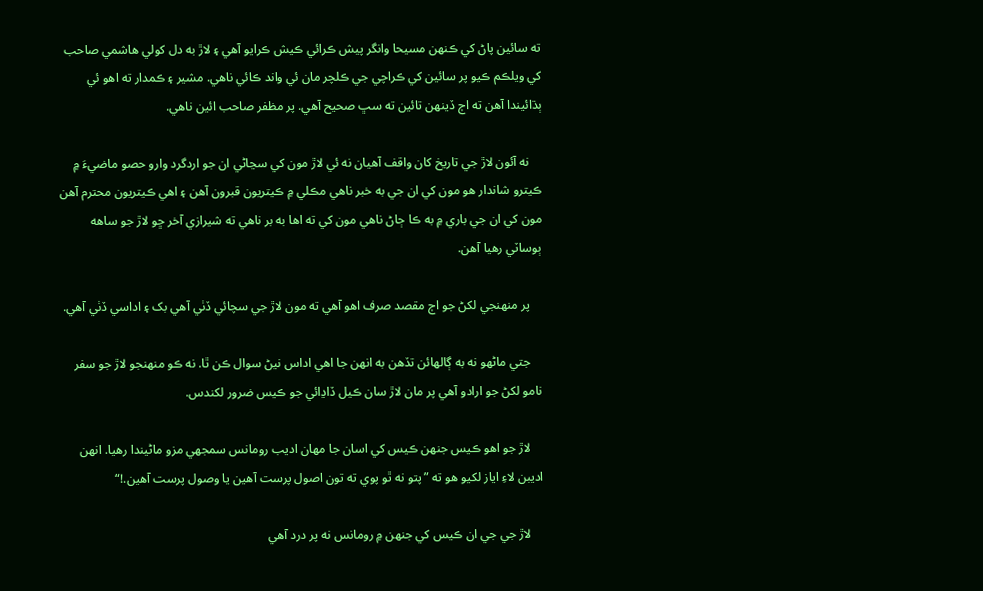ته سائين پاڻ کي ڪنهن مسيحا وانگر پيش ڪرائي ڪيش ڪرايو آهي ۽ لاڙ به دل کولي هاشمي صاحب کي ويلڪم ڪيو پر سائين کي ڪراچي جي ڪلچر مان ئي واند ڪائي ناهي. مشير ۽ ڪمدار ته اهو ئي ٻڌائيندا آهن ته اڄ ڏينهن تائين ته سڀ صحيح آهي. پر مظفر صاحب ائين ناهي.

    نه آئون لاڙ جي تاريخ کان واقف آهيان نه ئي لاڙ مون کي سڃاڻي ان جو اردگرد وارو حصو ماضيءَ ۾ ڪيترو شاندار هو مون کي ان جي به خبر ناهي مڪلي ۾ ڪيتريون قبرون آهن ۽ اهي ڪيتريون محترم آهن مون کي ان جي باري ۾ به ڪا ڄاڻ ناهي مون کي ته اها به بر ناهي ته شيرازي آخر ڇو لاڙ جو ساهه ٻوساٽي رهيا آهن.

    پر منهنجي لکڻ جو اڄ مقصد صرف اهو آهي ته مون لاڙ جي سچائي ڏٺي آهي بک ۽ اداسي ڏٺي آهي.

    جتي ماڻهو نه به ڳالهائن تڏهن به انهن جا اهي اداس نيڻ سوال ڪن ٿا. نه ڪو منهنجو لاڙ جو سفر نامو لکڻ جو ارادو آهي پر مان لاڙ سان ڪيل ڏاڍائي جو ڪيس ضرور لکندس.

    لاڙ جو اهو ڪيس جنهن ڪيس کي اسان جا مهان اديب رومانس سمجهي مزو ماڻيندا رهيا. انهن اديبن لاءِ اياز لکيو هو ته ”پتو نه ٿو پوي ته تون اصول پرست آهين يا وصول پرست آهين.!“

    لاڙ جي جي ان ڪيس کي جنهن ۾ رومانس نه پر درد آهي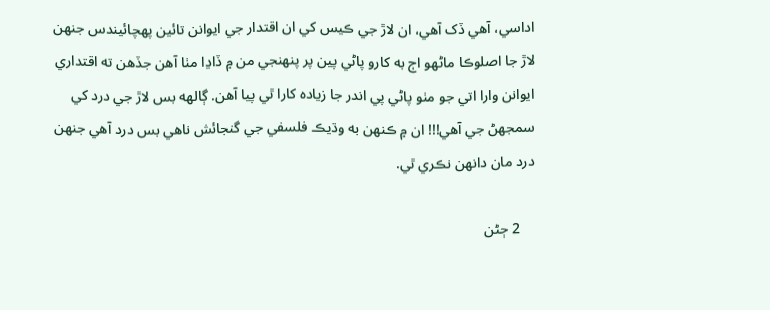اداسي، آهي ڏک آهي، ان لاڙ جي ڪيس کي ان اقتدار جي ايوانن تائين پهچائيندس جنهن لاڙ جا اصلوڪا ماڻهو اڄ به کارو پاڻي پين پر پنهنجي من ۾ ڏاڍا مٺا آهن جڏهن ته اقتداري ايوانن وارا اتي جو مٺو پاڻي پي اندر جا زياده کارا ٿي پيا آهن. ڳالهه بس لاڙ جي درد کي سمجهڻ جي آهي!!! ان ۾ ڪنهن به وڌيڪ فلسفي جي گنجائش ناهي بس درد آهي جنهن درد مان دانهن نڪري ٿي.

    2 ڄڻن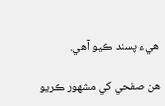هيء پسند ڪيو آهي.

هن صفحي کي مشهور ڪريو